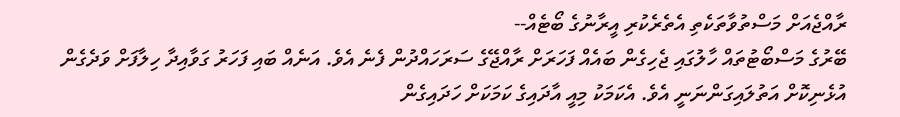ރާއްޖެއަށް މަސްތުވާތަކެތި އެތެރެކުރި އީރާނުގެ ބޯޓެއް--
ބޭރުގެ މަސްބޯޓުތައް ހާލުގައި ޖެހިގެން ބައެއް ފަހަރަށް ރާއްޖޭގެ ސަރަހައްދުން ފެނެ އެވެ. އަނެއް ބައި ފަހަރު ގަވާއިދާ ހިލާފަށް ވަދެގެން އުޅެނިކޮށް އަތުލައިގަންނަނީ އެވެ. އެކަމަކު މިއީ އާދައިގެ ކަމަކަށް ހަދައިގެން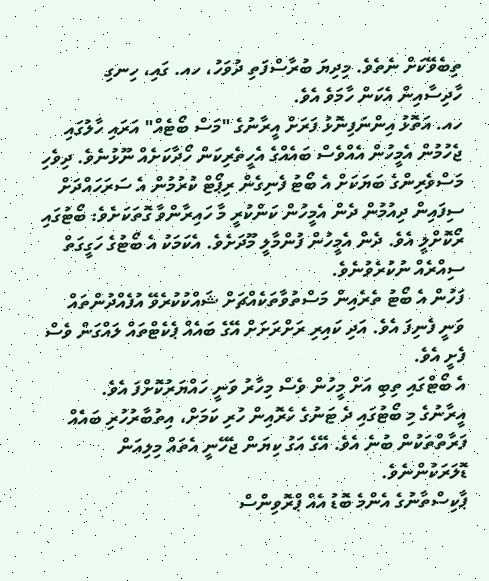ތިބެވޭކަށް ނެތެވެ. މިދިޔަ ބުރާސްފަތި ދުވަހު، ހއ. ގައި، ހިނގި ހާދިސާއިން އެކަން ހާމަވެ އެވެ.
ހއ. އަތޮޅު އިންނަފިނޮޅު ފަރަށް އީރާނުގެ "މަސް ބޯޓެއް" އަރައި ހާލުގައި ޖެހުމުން އެމީހުން އެއްވެސް ބައެއްގެ އެހީތެރިކަން ހޯދާކަށެއް ނޫޅުނެވެ. ދިވެހި މަސްވެރިންގެ ބަޔަކަށް އެ ބޯޓު ފެނިގެން ރިޕޯޓް ކުރުމުން އެ ސަރަހައްދަށް ސިފައިން ދިއުމުން ދެން އެމީހުން ކަންކުރީ މާ ހައިރާންވާ ގޮތަކަށެވެ: ބޯޓުގައި ރޯކޮށްލީ އެވެ. ދެން އެމީހުން ފުންމާލީ މޫދަށެވެ. އެކަމަކު އެ ބޯޓުގެ ހަގީގަތް ސިއްރެއް ނުކުރެވުނެވެ.
ފަހުން އެ ބޯޓު ތެރެއިން މަސްތުވާތަކެއްޗަށް ޝައްކުކުރެވޭ އުފެއްދުންތައް ވަނީ ފެނިފަ އެވެ. އަދި ކައިރި ރަށްރަށަށް އޭގެ ބައެއް ޕެކެޓްތައް ލައްގަން ވެސް ފެށީ އެވެ.
އެ ބޯޓްގައި ތިބި އަށް މީހުން ވެސް މިހާރު ވަނީ ހައްޔަރުކޮށްފަ އެވެ.
އީރާނުގެ މި ބޯޓުގައި ދެ ޓަނުގެ ހެރޮއިން ހުރި ކަމަށް، އިތުބާރުހުރި ބައެއް ފަރާތްތަކުން ބުނެ އެވެ. އޭގެ އަގު ކިޔަން ޖެހޭނީ އެތައް މިލިއަން ޑޮލަރަކުންނެވެ.
ޕާކިސްތާނުގެ އެންމެ ބޮޑު އެއް ޕްރޮވިންސް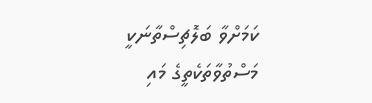ކަމަށްވާ ބަލޮޗިސްތާނަކީ މަސްތުވާތަކެތީގެ މައި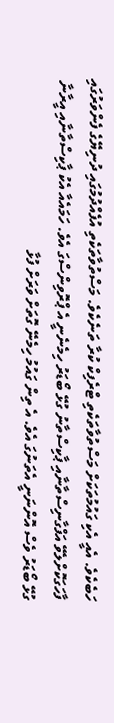ހަބެކެވެ. އެއީ އެކި ގައުމުތަކަށް މަސްތުވާތަކެތި ޓްރެފިކް ކުރާ ތަނެކެވެ. މަސްތުވާތަކެތި އުފެއްދުމުގައި ދުނިޔޭގެ ފެންވަރުގައި ފާހަގަކޮށްލެވޭ އަފްގާނިސްތާނާއި ޕާކިސްތާނު ގުޅޭ ބޯޑަރު ހިމެނެނީ އެ ޕްރޮވިންސްގަ އެވެ. ހަމައެއާ އެކު ޕާކިސްތާނާއި އީރާނާ ގުޅޭ ބޯޑަރު ވެސް އޮންނަނީ އެތަނުގަ އެވެ. އެ ތިން ގައުމު ހިމެނޭ ގޮތަށް ވަރަށް ފުޅާ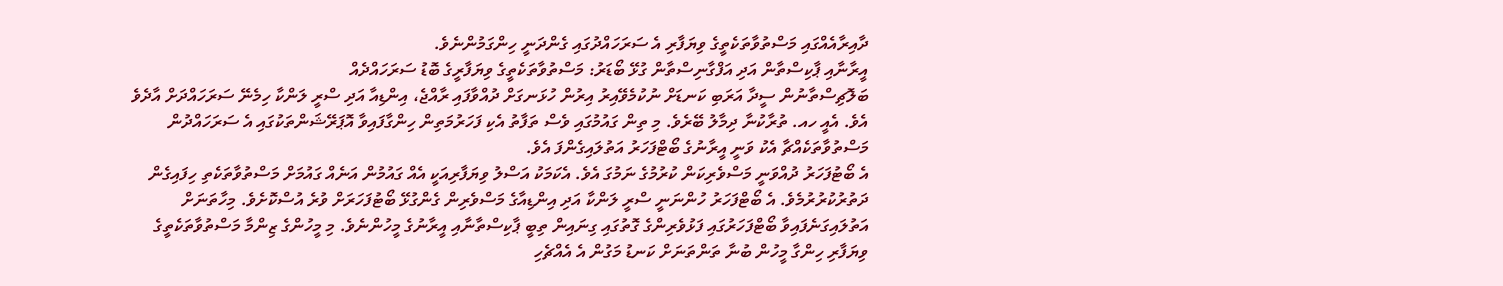ދާއިރާއެއްގައި މަސްތުވާތަކެތީގެ ވިޔަފާރި އެ ސަރަހައްދުގައި ގެންދަނީ ހިންގަމުންނެވެ.
އީރާނާއި ޕާކިސްތާން އަދި އަފްގާނިސްތާން ގުޅޭ ބޯޑަރު: މަސްތުވާތަކެތީގެ ވިޔަފާރީގެ ބޮޑު ސަރަހައްދެއް
ބަލޮޗިސްތާނުން ސީދާ އަރަބި ކަނޑަށް ނުކުމެވޭއިރު އިރުން ހުޅަނގަށް ދުއްވާފައި ރާއްޖެ، އިންޑިއާ އަދި ސްރީ ލަންކާ ހިމެނޭ ސަރަހައްދަށް އާދެވެ އެވެ. އެއީ ހއ. ތުރާކުނާ ދިމާލު ބޭރެވެ. މި ތިން ގައުމުގައި ވެސް ތަފާތު އެކި ފަހަރުމަތިން ހިންގާފައިވާ އޮޕަރޭޝަންތަކުގައި އެ ސަރަހައްދުން މަސްތުވާތަކެއްޗާ އެކު ވަނީ އީރާނުގެ ބޯޓްފަހަރު އަތުލައިގެންފަ އެވެ.
އެ ބޯޓުފަހަރު ދުއްވަނީ މަސްވެރިކަން ކުރުމުގެ ނަމުގަ އެވެ. އެކަމަކު އަސްލު ވިޔަފާރިއަކީ އެއް ގައުމުން އަނެއް ގައުމަށް މަސްތުވާތަކެތި ހިފައިގެން ދަތުރުކުރުރުމެވެ. އެ ބޯޓްފަހަރު ހުންނަނީ ސްރީ ލަންކާ އަދި އިންޑިއާގެ މަސްވެރިން ގެންގުޅޭ ބޯޓުފަހަރަށް ވުރެ އުސްކޮށެވެ. މިހާތަނަށް އަތުލައިގަނެފައިވާ ބޯޓްފަހަރުގައި ފަޅުވެރިންގެ ގޮތުގައި ގިނައިން ތިބީ ޕާކިސްތާނާއި އީރާނުގެ މީހުންނެވެ. މި މީހުންގެ ޒިންމާ މަސްތުވާތަކެތީގެ ވިޔަފާރި ހިންގާ މީހުން ބުނާ ތަންތަނަށް ކަނޑު މަގުން އެ އެއްޗެހި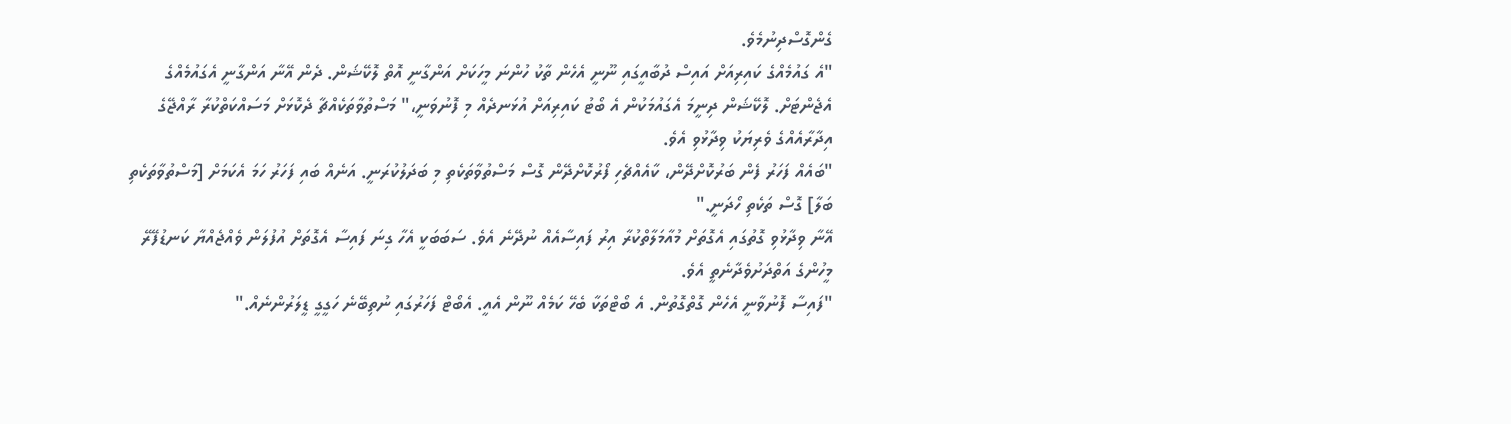ގެންގޮސްދިނުމެވެ.
"އެ ގައުމެއްގެ ކައިރިއަށް އައިސް ދުބާއީގައި ނޫނީ އެހެން ތާކު ހުންނަ މީހަކަށް އަންގާނީ އޮތް ލޮކޭޝަން. ދެން އޭނާ އަންގާނީ އެގައުމެއްގެ އެޖެންޓަށް. ލޮކޭޝަން ދިނީމަ އެގައުމަކުން އެ ބޯޓު ކައިރިއަށް އުޅަނދެއް މި ފޮނުވަނީ،" މަސްތުވާތަކެއްޗާ ދެކޮޅަށް މަސައްކަތްކުރާ ރާއްޖޭގެ އިދާރާއެއްގެ ވެރިޔަކު ވިދާޅުވި އެވެ.
"ބައެއް ފަހަރު ފެން ބަރުކޮށްދޭން، ކާއެއްޗެހި ފޯރުކޮށްދޭން ގޮސް މަސްތުވާތަކެތި މި ބަދަލުކުރަނީ. އަނެއް ބައި ފަހަރު ހަމަ އެކަމަށް [މަސްތުވާތަކެތި ބަލާ] ގޮސް ތަކެތި ހޯދަނީ."
އޭނާ ވިދާޅުވި ގޮތުގައި އެގޮތަށް މުއާމަލާތްކުރާ އިރު ފައިސާއެއް ނުދޭނެ އެވެ. ސަބަބަކީ އެހާ ގިނަ ފައިސާ އެގޮތަށް އުފުލަން ވެއްޖެއްޔާ ކަނޑުފޭރޭ މީހުންގެ އަތްދަށުވެދާނެތީ އެވެ.
"ފައިސާ ފޮނުވާނީ އެހެން ގޮތްގޮތުން. އެ ބޯޓްތަކާ ބެހޭ ކަމެއް ނޫން އެއީ. އެބޯޓް ފަހަރުގައި ނުތިބޭނެ ހަގީގީ ޑީލަރުންނެއް."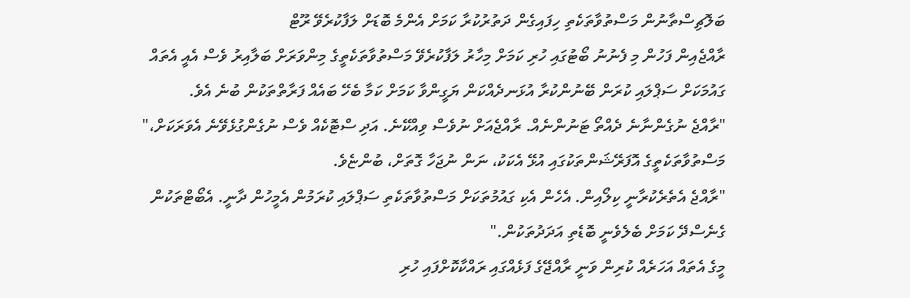ބަލޮޗިސްތާނުން މަސްތުވާތަކެތި ހިފައިގެން ދަތުރުކުރާ ކަމަށް އެންމެ ބޮޑަށް ލަފާކުރެވޭ ރޫޓް
ރާއްޖެއިން ފަހުން މި ފެނުނު ބޯޓުގައި ހުރި ކަމަށް މިހާރު ލަފާކުރެވޭ މަސްތުވާތަކެތީގެ މިންވަރަށް ބަލާއިރު ވެސް އެއީ އެތައް ގައުމަކަށް ސަޕްލައި ކުރަން ބޭނުންކުރާ އުޅަނދެއްކަން ޔަގީންވާ ކަމަށް ކަމާ ބެހޭ ބައެއް ފަރާތްތަކުން ބުނެ އެވެ.
"ރާއްޖެ ނުގެންނާނެ ދެއްތޯ ޓަނުންނެއް. ރާއްޖެއަށް ނުވެސް ވިއްކޭނެ. އަދި ސްޓޮކެއް ވެސް ނުގެންގުޅެވޭނެ އެވަރަކަށް،" މަސްތުވާތަކެތީގެ އޮފަރޭޝަންތަކުގައި އުޅޭ އެކަކު، ނަން ނުޖަހާ ގޮތަށް، ބުންޏެވެ.
"ރާއްޖެ އެތެރެކުރާނީ ކިލޯއިން. އެހެން އެކި ގައުމުތަކަށް މަސްތުވާތަކެތި ސަޕްލައި ކުރަމުން އެމީހުން ދާނީ. އެބޯޓްތަކުން ގެނެސްދޭ ކަމަށް ބެލެވެނީ ބޮޑެތި އަދަދުތަކުން."
މީގެ އެތައް އަހަރެއް ކުރިން ވަނީ ރާއްޖޭގެ ފަޅެއްގައި ރައްކާކޮށްފައި ހުރި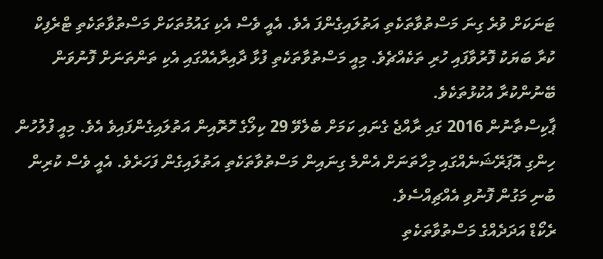ޓަނަކަށް ވުރެ ގިނަ މަސްތުވާތަކެތި އަތުލައިގެންފަ އެވެ. އެއީ ވެސް އެކި ގައުމުތަކަށް މަސްތުވާތަކެތި ޓްރެފިކް ކުރާ ބަޔަކު ފޮރުވާފައި ހުރި ތަކެއްޗެވެ. މިއީ މަސްތުވާތަކެތި ފުޅާ ދާއިރާއެއްގައި އެކި ތަންތަނަށް ފޮނުވަން ބޭނުންކުރާ އުކުޅުތަކެވެ.
ޕާކިސްތާނުން 2016 ގައި ރާއްޖެ ގެނައި ކަމަށް ބެލެވޭ 29 ކިލޯގެ ހޮރޮއިން އަތުލައިގެންފައިވެ އެވެ. މިއީ ފުލުހުން ހިންގި އޮޕަރޭޝަނެއްގައި މިހާތަނަށް އެންމެ ގިނައިން މަސްތުވާތަކެތި އަތުލައިގެން ފަހަރެވެ. އެއީ ވެސް ކުރިން ބުނި މަގުން ފޮނުވި އެއްޗިއްސެވެ.
ރެކޯޑް އަދަދެއްގެ މަސްތުވާތަކެތި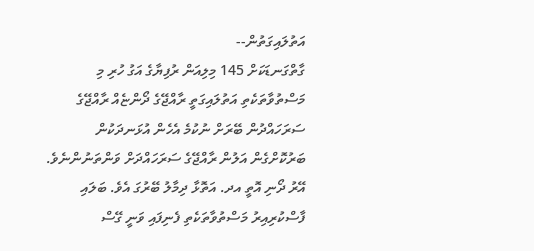އަތުލައިގަތުން--
ގާތްގަނޑަކަށް 145 މިލިއަން ރުފިޔާގެ އަގު ހުރި މި މަސްތުވާތަކެތި އަތުލައިގަތީ ރާއްޖޭގެ ދޯންޏެއް ރާއްޖޭގެ ސަރަހައްދުން ބޭރަށް ނުކުމެ އެހެން އުޅަނދަކުން ބަރުކޮށްގެން އަލުން ރާއްޖޭގެ ސަރަހައްދަށް ވަންތަނުންނެވެ. އޭރު ދޯނި އޮތީ އދ. އަތޮޅާ ދިމާލު ބޭރުގަ އެވެ. ބަލައި ފާސްކުރިއިރު މަސްތުވާތަކެތި ފެނިފައި ވަނީ ގޭސް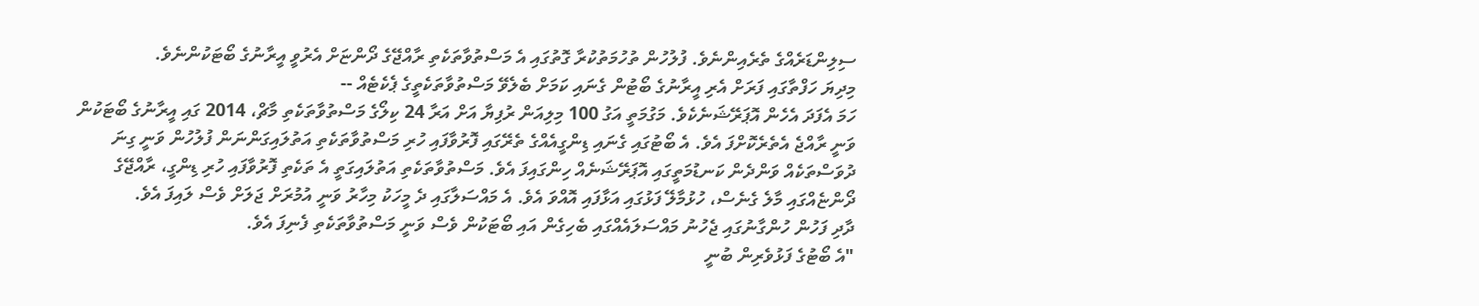ސިލިންޑަރެއްގެ ތެރެއިންނެވެ. ފުލުހުން ތުހުމަތުކުރާ ގޮތުގައި އެ މަސްތުވާތަކެތި ރާއްޖޭގެ ދޯންޏަށް އެރުވީ އީރާނުގެ ބޯޓަކުންނެވެ.
މިދިޔަ ހަފްތާގައި ފަރަށް އެރި އީރާނުގެ ބޯޓުން ގެނައި ކަމަށް ބެލެވޭ މަސްތުވާތަކެތީގެ ޕެކެޓެއް --
ހަމަ އެފަދަ އެހެން އޮޕަރޭޝަނެކެވެ. މަގުމަތީ އަގު 100 މިލިއަން ރުފިޔާ އަށް އަރާ 24 ކިލޯގެ މަސްތުވާތަކެތި މާޗް، 2014 ގައި އީރާނުގެ ބޯޓަކުން ވަނީ ރާއްޖެ އެތެރެކޮށްފަ އެވެ. އެ ބޯޓުގައި ގެނައި ޑިންގީއެއްގެ ތެރޭގައި ފޮރުވާފައި ހުރި މަސްތުވާތަކެތި އަތުލައިގަންނަން ފުލުހުން ވަނީ ގިނަ ދުވަސްތަކެއް ވަންދެން ކަނޑުމަތީގައި އޮޕަރޭޝަނެއް ހިންގައިފަ އެވެ. މަސްތުވާތަކެތި އަތުލައިގަތީ އެ ތަކެތި ފޮރުވާފައި ހުރި ޑިންގީ، ރާއްޖޭގެ ދޯންޏެއްގައި މާލެ ގެނެސް، ހުޅުމާލޭ ފަޅުގައި އަޅާފައި އޮއްވަ އެވެ. އެ މައްސަލާގައި ދެ މީހަކު މިހާރު ވަނީ އުމުރަށް ޖަލަށް ވެސް ލައިފަ އެވެ.
ދާދި ފަހުން ހުންގާނުގައި ޖެހުނު މައްސަލައެއްގައި ބެހިގެން އައި ބޯޓަކުން ވެސް ވަނީ މަސްތުވާތަކެތި ފެނިފަ އެވެ.
"އެ ބޯޓުގެ ފަޅުވެރިން ބުނީ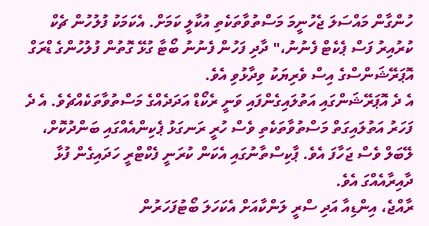ހުންގާން މައްސަލަ ޖެހުނީމަ މަސްތުވާތަކެތި އުކާލީ ކަމަށް. އެކަމަކު ފުލުހުން ޗެކް ކުރުއިރު ފަސް ޕެކެޓް ފެނުނު،" ދާދި ފަހުން ފެނުނު ބޯޓާ ގުޅޭ ގޮތުން ފުލުހުންގެ ޑްރަގް އޮޕަރޭޝަންސްގެ އިސް ވެރިޔަކު ވިދާޅުވި އެވެ.
އެ ދެ އޮޕަރޭޝަންގައި އަތުލައިގެންފައި ވަނީ ރެކޯޑް އަދަދެއްގެ މަސްތުވާތަކެއްޗެވެ. އެ ދެ ފަހަރު އަތުލައިގަތް މަސްތުވާތަކެތި ވެސް ހުރީ ރަނގަޅު ޕެކިންއެއްގައި ބަންދުކޮށް، ލޭބަލް ވެސް ޖަހާފަ އެވެ. ޕާކިސްތާނުގައި އެކަން ކުރަނީ ފެކްޓްރީ ހަދައިގެން ފުޅާ ދާއިރާއެއްގަ އެވެ.
ރާއްޖެ، އިންޑިއާ އަދި ސްރީ ލަންކާއަށް އެކަހަލަ ބޯޓުފަހަރުން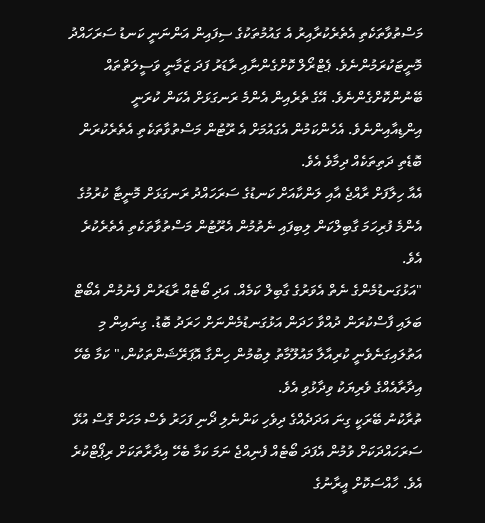މަސްތުވާތަކެތި އެތެރެކުރާއިރު އެ ގައުމުތަކުގެ ސިފައިން އަންނަނީ ކަނޑު ސަރަހައްދު މޮނީޓަކުރަމުންނެވެ. ޕެޓްރޯލް ކޮށްގެންނާއި ރާޑަރު ފަދަ ޒަމާނީ ވަސީލަތްތައް ބޭނުންކޮށްގެންނެވެ. އޭގެ ތެރެއިން އެންމެ ރަނގަޅަށް އެކަން ކުރަނީ އިންޑިއާއިންނެވެ. އެހެންކަމުން އެގައުމަށް އެ ރޫޓުން މަސްތުވާތަކެތި އެތެރެކުރަން ބޮޑެތި ދަތިތަކެއް ދިމާވެ އެވެ.
އެއާ ހިލާފަށް ރާއްޖެ އާއި ލަންކާއަށް ކަނޑުގެ ސަރަހައްދު ރަނގަޅަށް މޮނީޓާ ކުރުމުގެ އެންމެ ފުރިހަމަ ގާބިލްކަން ލިބިފައި ނެތުމުން އެރޫޓުން މަސްތުވާތަކެތި އެތެރެކުރެ އެވެ.
"އަޅުގަނޑުމެންގެ ނެތް އެވަރުގެ ގާބިލް ކަމެއް. އަދި ބޯޓެއް ރާޑަރުން ފެނުމުން އެބޯޓް ބަލައި ފާސްކުރަން ދުއްވާ ހަދަން އަޅުގަނޑުމެންނަށް ހަރަދު ބޮޑު. ގިނައިން މި އަތުލައިގަނެވެނީ ކުރިއާލާ މައުލޫމާތު ލިބުމުން ހިންގާ އޮޕަރޭޝަންތަކުން،" ކަމާ ބެހޭ އިދާރާއެއްގެ ވެރިޔަކު ވިދާޅުވި އެވެ.
ތުރާކުނު ބޭރަކީ ގިނަ އަދަދެއްގެ ދިވެހި ކަންނެލި ދޯނި ފަހަރު ވެސް މަހަށް ގޮސް އުޅޭ ސަރަހައްދަކަށް ވުމުން އެފަދަ ބޯޓެއް ފެނިއްޖެ ނަމަ ކަމާ ބެހޭ އިދާރާތަކަށް ރިޕޯޓްކުރެ އެވެ. ހާއްސަކޮށް އީރާނުގެ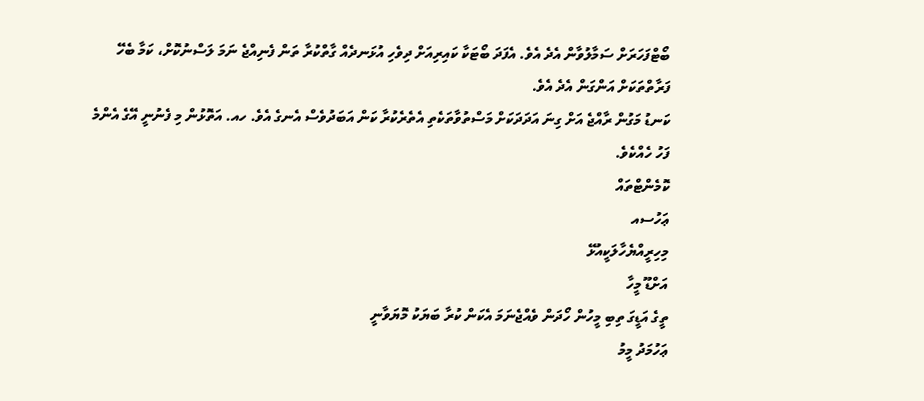ބޯޓްފަހަރަށް ސަމާލުވާން އެދެ އެވެ. އެފަދަ ބޯޓަކާ ކައިރިއަށް ދިވެހި އުޅަނދެއް ގާތްކުރާ ތަން ފެނިއްޖެ ނަމަ ލަސްނުކޮށް، ކަމާ ބެހޭ ފަރާތްތަކަށް އަންގަން އެދެ އެވެ.
ކަނޑު މަގުން ރާއްޖެ އަށް ގިނަ އަދަދަކަށް މަސްތުވާތަކެތި އެތެރެކުރާ ކަން އަބަދުވެސް އެނގެ އެވެ. ހއ. އަތޮޅުން މި ފެނުނީ އޭގެ އެންމެ ފަހު ހެއްކެވެ.
ކޮމެންޓްތައް
ޢަހުސއ
މިހިރީއްޔެހާލަކީއުޅޭ
އަށްޑޫ މީހާ
ތީގެ އަޑީގަ ތިބި މީހުން ހޯދަން ވެއްޖެނަމަ އެކަން ކުރާ ބަޔަކު މޮޔަވާނީ
ޢަހުމަދު މީމު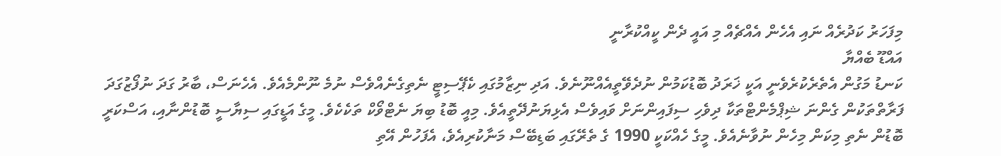މިފަހަރު ކަދުރެއް ނައި އެހެން އެއްޗެއް މި އައީ ދެން ކީއްކުރާނީ
އައްޑޫ ބެއްޔާ
ކަނޑު މަގުން އެތެރެކުރެވެނީ އަކީ ޚަރަދު ބޮޑުކަމުން ނުދެވޭތީއެއްނޫނެވެ. އަދި ނިޒާމުގައި ކެޕޭސިޓީ ނެތިގެނެއްވެސް ނުމެ ނޫންމެއެވެ. އެހެނަސް، ބާރު ގަދަ ނުފޯޒުގަދަ ފަރާތްތަކުން ގެންނަ ޝިޕްމެންޓްތަކާ ދިވެހި ސިފައިންނަށް ވައިވެސް އެޅިޔަނުދޭތީއެވެ. މިއީ ބޮޑު ބިޔަ ނެޓްވޯކް ތަކެކެވެ. މީގެ އަޑީގައި ސިޔާސީ ބޮޑުންނާއި، އަސްކަރީ ބޮޑުން ނެތި މިކަން މިހެން ނުވާނެއެވެ. މީގެ ހެއްކަކީ 1990 ގެ ތެރޭގައި ބަޑިބޭސް މަނާކުރިއެވެ، އެފަހުން އޭތި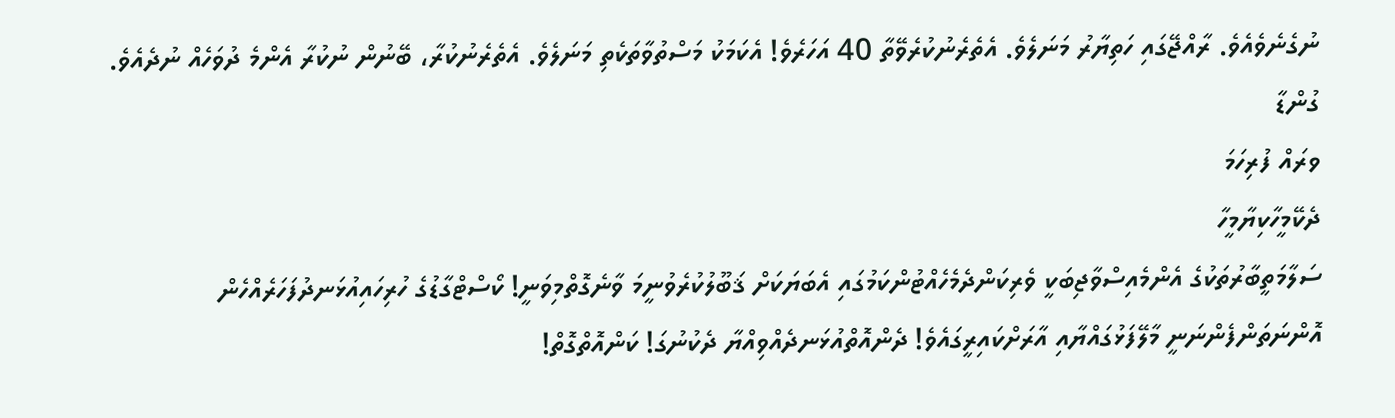ނުގެނެވެއެވެ. ރާއްޖޭގައި ހަތިޔާރު މަނަލެވެ. އެތެރެނުކުރެވޭތާ 40 އަހަރެވެ! އެކަމަކު މަސްތުވާތަކެތި މަނަލެވެ. އެތެރެނުކުރާ، ބޭނުން ނުކުރާ އެންމެ ދުވަހެއް ނުދެއެވެ.
ގުންޑާ
ވރައް ފުރިހަމަ
ދެކޭމީހާކިޔާމީހާ
ސަލާމަތީބާރުތަކުގެ އެންމެއިސްވާޖިބަކީ ވެރިކަންދެމެހެއްޓުންކަމުގައި އެބަޔަކަށް ޤަބޫލުކުރެވުނީމަ ވާނެގޮތްމިވަނީ! ކޯސްޓްގާޑުގެ ހުރިހައިއުޅަނދުފަހަރެއްހެން އޮންނަތަންފެންނަނީ މާލޭފަޅުގައްޔާއި އާރަށްކައިރީގައެވެ! ދެންއޮތްއުޅަނދެއްވިއްޔާ ދެކުނުގަ! ކަންއޮތްގޮތް!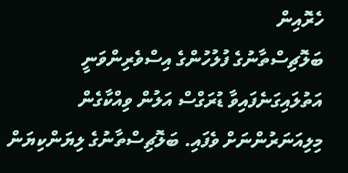ހެރޮއިން
ބަލޮޗިސްތާނުގެ ފުލުހުންގެ އިސްވެރިންވަނީ އަތުލައިގަނެފައިވާ ޑުރަގްސް އަލުން ވިއްކާގެން މިލިއަނަރުންނަށް ވެފައި. ބަލޮޗިސްތާނުގެ ލިޔަންކިޔަން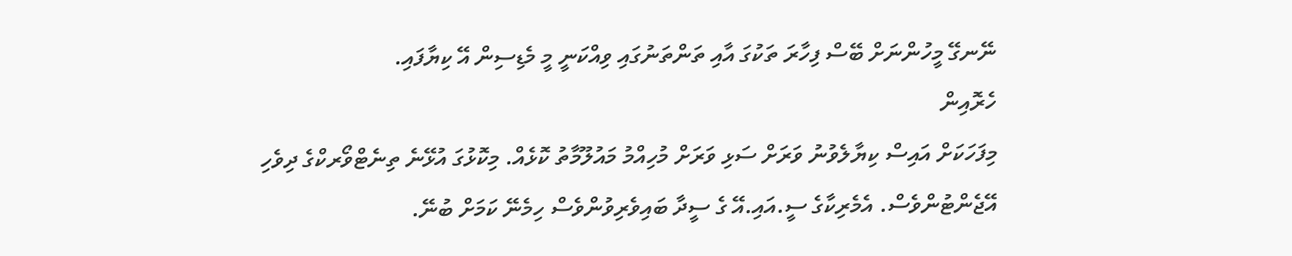ނޭނގޭ މީހުންނަށް ބޭސް ފިހާރަ ތަކުގަ އާއި ތަންތަނުގައި ވިއްކަނީ މީ މެޑިސިން އޭ ކިޔާފައި.
ހެރޮއިން
މިފަހަކަށް އައިސް ކިޔާލެވުނު ވަރަށް ސަޅި ވަރަށް މުހިއްމު މައުލޫމާތު ކޮޅެއް. މިކޮޅުގަ އުޅޭނެ ތިނެޓްވޯރކްގެ ދިވެހި އޭޖެންޓުންވެސް. އެމެރިކާގެ ސީ.އައި.އޭ ގެ ސީދާ ބައިވެރިވުންވެސް ހިމެނޭ ކަމަށް ބުނޭ.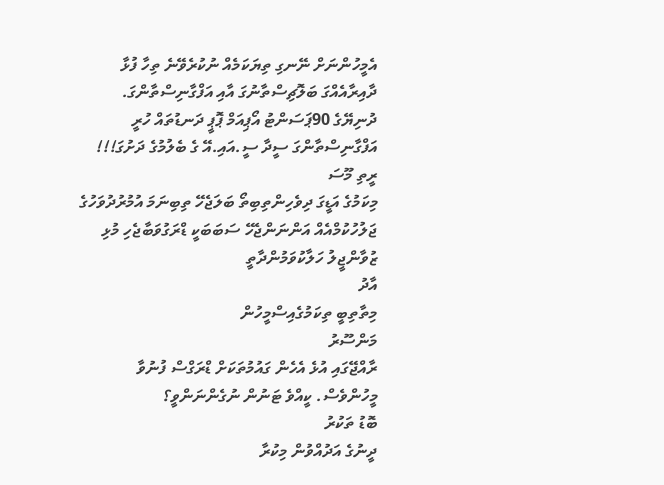އެމީހުންނަށް ނޭނގި ތިޔަކަމެއް ނުކުރެވޭނެ ތިހާ ފުޅާ ދާއިރާއެއްގަ ބަލޮޗިސްތާނުގަ އާއި އަފްގާނިސްތާންގަ. ދުނިޔޭގެ 90ޕަސަންޓު އޯޕިއަމް ޕޮޕީ ދަނޑުތައް ހުރީ އަފްގާނިސްތާންގަ ސީދާ ސީ.އައި.އޭ ގެ ބެލުމުގެ ދަށުގަ!!!
ރީތި މޫސަ
މިކަމުގެ އަޑީގަ ދިވެހިންތިބިތޯ ބަލަޖެހޭ ތިބިނަމަ އުމުރުދުވަހުގެ ޖަލުހުކުމްއެއް އަންނަންޖެހޭ ސަބަބަކީ ޑްރަގުވަބާޖެހި މުޅި ޒުވާންޖީލު ހަލާކުވަމުންދާތީ
އާދު
މިތާތިބީ ތިކަމުގެއިސްމީހުން
މަންސޫރު
ރާއްޖޭގައި އުޅެ އެހެން ގައުމުތަކަށް ޑްރަގްސް ފުނުވާ މީހުންވެސް. ކީއްވެ ޓަނުން ނުގެންނަންވީ؟
ބޮޑު ތަކުރު
ދީނުގެ އަދުއްވުން މިކުރާ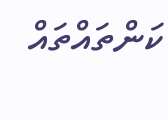ކަންތައްތައް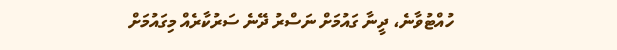ހުއްޓުވާނެ، ދީނާ ގައުމަށް ނަސްރު ދޭނެ ސަރުކާރެއް މިގައުމަށް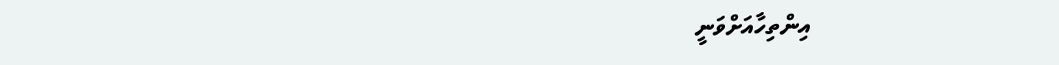އިންތިހާއަށްވަނީ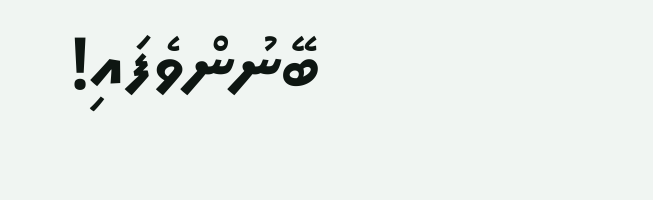ބޭނުންވެފައި!